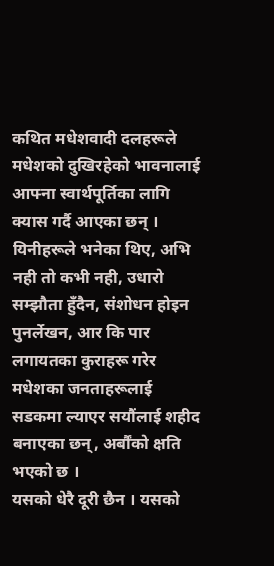कथित मधेशवादी दलहरूले मधेशको दुखिरहेको भावनालाई आफ्ना स्वार्थपूर्तिका लागि क्यास गर्दै आएका छन् । यिनीहरूले भनेका थिए, अभि नही तो कभी नही, उधारो सम्झौता हुँदैन, संशोधन होइन पुनर्लेखन, आर कि पार लगायतका कुराहरू गरेर मधेशका जनताहरूलाई सडकमा ल्याएर सयौंलाई शहीद बनाएका छन्, अर्बौंको क्षति भएको छ ।
यसको धेरै दूरी छैन । यसको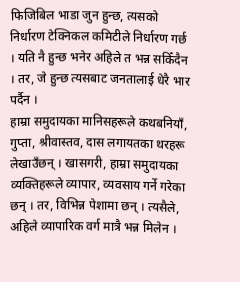फिजिबिल भाडा जुन हुन्छ, त्यसको निर्धारण टेक्निकल कमिटीले निर्धारण गर्छ । यति नै हुन्छ भनेर अहिले त भन्न सकिँदैन । तर, जे हुन्छ त्यसबाट जनतालाई धेरै भार पर्दैन ।
हाम्रा समुदायका मानिसहरूले कथबनियाँ, गुप्ता, श्रीवास्तव, दास लगायतका थरहरू लेखाउँछन् । खासगरी, हाम्रा समुदायका व्यक्तिहरूले व्यापार, व्यवसाय गर्ने गरेका छन् । तर, विभिन्न पेशामा छन् । त्यसैले, अहिले व्यापारिक वर्ग मात्रै भन्न मिलेन ।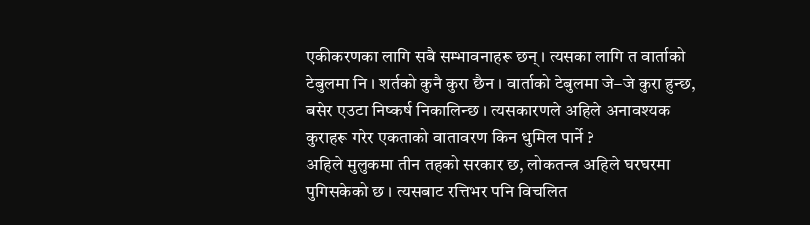एकीकरणका लागि सबै सम्भावनाहरू छन् । त्यसका लागि त वार्ताको टेबुलमा नि । शर्तको कुनै कुरा छैन । वार्ताको टेबुलमा जे–जे कुरा हुन्छ, बसेर एउटा निष्कर्ष निकालिन्छ । त्यसकारणले अहिले अनावश्यक कुराहरू गरेर एकताको वातावरण किन धुमिल पार्ने ?
अहिले मुलुकमा तीन तहको सरकार छ, लोकतन्त्र अहिले घरघरमा पुगिसकेको छ । त्यसबाट रत्तिभर पनि विचलित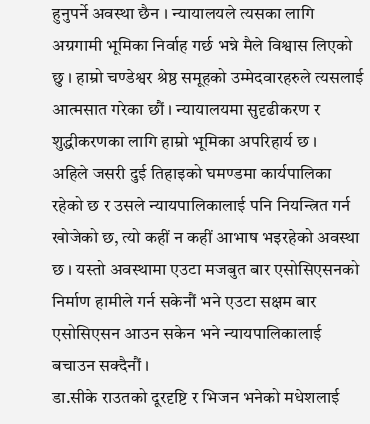हुनुपर्ने अवस्था छैन । न्यायालयले त्यसका लागि अग्रगामी भूमिका निर्वाह गर्छ भन्ने मैले विश्वास लिएको छु । हाम्रो चण्डेश्वर श्रेष्ठ समूहको उम्मेदवारहरुले त्यसलाई आत्मसात गरेका छौं । न्यायालयमा सुदृढीकरण र शुद्धीकरणका लागि हाम्रो भूमिका अपरिहार्य छ ।
अहिले जसरी दुई तिहाइको घमण्डमा कार्यपालिका रहेको छ र उसले न्यायपालिकालाई पनि नियन्त्रित गर्न खोजेको छ, त्यो कहीं न कहीं आभाष भइरहेको अवस्था छ । यस्तो अवस्थामा एउटा मजबुत बार एसोसिएसनको निर्माण हामीले गर्न सकेनौं भने एउटा सक्षम बार एसोसिएसन आउन सकेन भने न्यायपालिकालाई बचाउन सक्दैनौं ।
डा.सीके राउतको दूरदृष्टि र भिजन भनेको मधेशलाई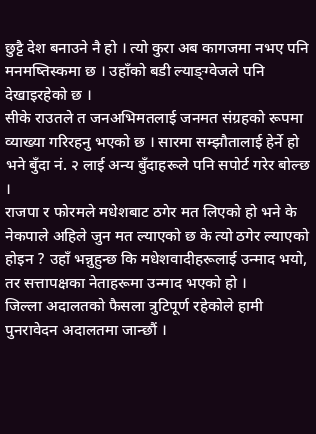छुट्टै देश बनाउने नै हो । त्यो कुरा अब कागजमा नभए पनि मनमष्तिस्कमा छ । उहाँको बडी ल्याङ्ग्वेजले पनि देखाइरहेको छ ।
सीके राउतले त जनअभिमतलाई जनमत संग्रहको रूपमा व्याख्या गरिरहनु भएको छ । सारमा सम्झौतालाई हेर्ने हो भने बुँदा नं. २ लाई अन्य बुँदाहरूले पनि सपोर्ट गरेर बोल्छ ।
राजपा र फोरमले मधेशबाट ठगेर मत लिएको हो भने के नेकपाले अहिले जुन मत ल्याएको छ के त्यो ठगेर ल्याएको होइन ? उहाँ भन्नुहुन्छ कि मधेशवादीहरूलाई उन्माद भयो, तर सत्तापक्षका नेताहरूमा उन्माद भएको हो ।
जिल्ला अदालतको फैसला त्रुटिपूर्ण रहेकोले हामी पुनरावेदन अदालतमा जान्छौं ।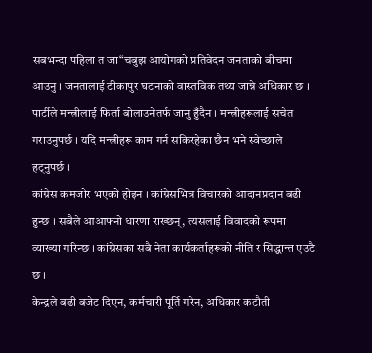सबभन्दा पहिला त जा“चबुझ आयोगको प्रतिवेदन जनताको बीचमा आउनु । जनतालाई टीकापुर घटनाको वास्तविक तथ्य जान्ने अधिकार छ ।
पार्टीले मन्त्रीलाई फिर्ता बोलाउनेतर्फ जानु हुँदैन । मन्त्रीहरूलाई सचेत गराउनुपर्छ । यदि मन्त्रीहरू काम गर्न सकिरहेका छैन भने स्वेच्छाले हट्नुपर्छ ।
कांग्रेस कमजोर भएको होइन । कांग्रेसभित्र विचारको आदानप्रदान बढी हुन्छ । सबैले आआफ्नो धारणा राख्छन्, त्यसलाई विवादको रूपमा व्याख्या गरिन्छ । कांग्रेसका सबै नेता कार्यकर्ताहरूको नीति र सिद्धान्त एउटै छ ।
केन्द्रले बढी बजेट दिएन, कर्मचारी पूर्ति गरेन, अधिकार कटौती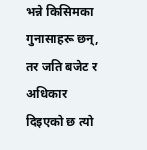भन्ने किसिमका गुनासाहरू छन्, तर जति बजेट र अधिकार दिइएको छ त्यो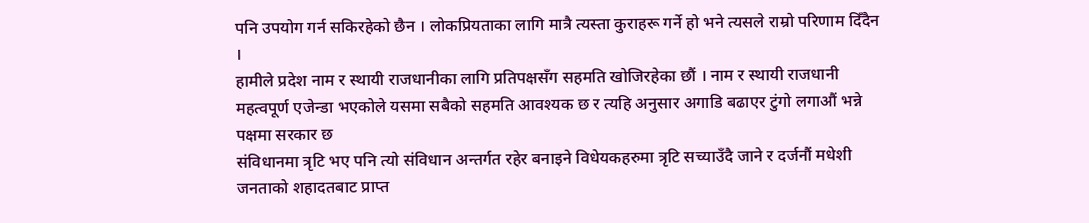पनि उपयोग गर्न सकिरहेको छैन । लोकप्रियताका लागि मात्रै त्यस्ता कुराहरू गर्ने हो भने त्यसले राम्रो परिणाम दिँदैन ।
हामीले प्रदेश नाम र स्थायी राजधानीका लागि प्रतिपक्षसँग सहमति खोजिरहेका छौं । नाम र स्थायी राजधानी महत्वपूर्ण एजेन्डा भएकोले यसमा सबैको सहमति आवश्यक छ र त्यहि अनुसार अगाडि बढाएर टुंगो लगाऔं भन्ने पक्षमा सरकार छ
संविधानमा त्रृटि भए पनि त्यो संविधान अन्तर्गत रहेर बनाइने विधेयकहरुमा त्रृटि सच्याउँदै जाने र दर्जनौं मधेशी जनताको शहादतबाट प्राप्त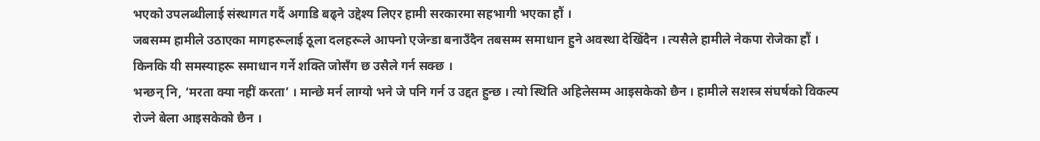भएको उपलब्धीलाई संस्थागत गर्दै अगाडि बढ्ने उद्देश्य लिएर हामी सरकारमा सहभागी भएका हौं ।
जबसम्म हामीले उठाएका मागहरूलाई ठूला दलहरूले आफ्नो एजेन्डा बनाउँदैन तबसम्म समाधान हुने अवस्था देखिँदैन । त्यसैले हामीले नेकपा रोजेका हौं । किनकि यी समस्याहरू समाधान गर्ने शक्ति जोसँग छ उसैले गर्न सक्छ ।
भन्छन् नि, ‘मरता क्या नहीं करता’ । मान्छे मर्न लाग्यो भने जे पनि गर्न उ उद्दत हुन्छ । त्यो स्थिति अहिलेसम्म आइसकेको छैन । हामीले सशस्त्र संघर्षको विकल्प रोज्ने बेला आइसकेको छैन ।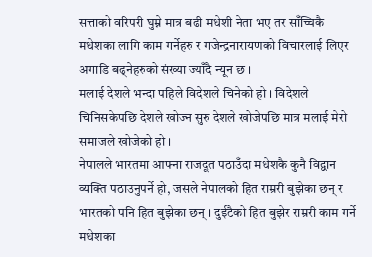सत्ताको वरिपरी घुम्ने मात्र बढी मधेशी नेता भए तर साँच्चिकै मधेशका लागि काम गर्नेहरु र गजेन्द्रनारायणको विचारलाई लिएर अगाडि बढ्नेहरुको संख्या ज्याँदै न्यून छ ।
मलाई देशले भन्दा पहिले विदेशले चिनेको हो । विदेशले चिनिसकेपछि देशले खोज्न सुरु देशले खोजेपछि मात्र मलाई मेरो समाजले खोजेको हो ।
नेपालले भारतमा आफ्ना राजदूत पठाउँदा मधेशकै कुनै विद्वान व्यक्ति पठाउनुपर्ने हो, जसले नेपालको हित राम्ररी बुझेका छन् र भारतको पनि हित बुझेका छन् । दुईटैको हित बुझेर राम्ररी काम गर्ने मधेशका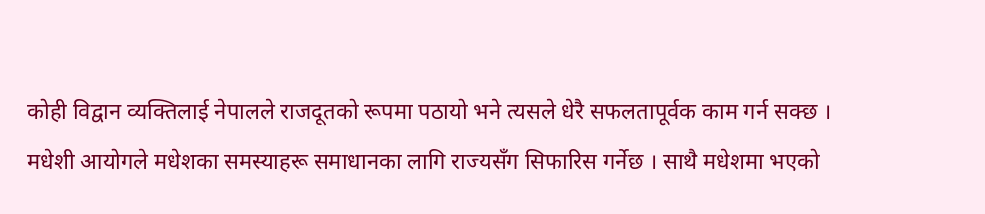कोही विद्वान व्यक्तिलाई नेपालले राजदूतको रूपमा पठायो भने त्यसले धेरै सफलतापूर्वक काम गर्न सक्छ ।
मधेशी आयोगले मधेशका समस्याहरू समाधानका लागि राज्यसँग सिफारिस गर्नेछ । साथै मधेशमा भएको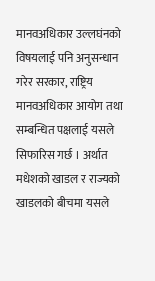मानवअधिकार उल्लघंनको विषयलाई पनि अनुसन्धान गरेर सरकार, राष्ट्रिय मानवअधिकार आयोग तथा सम्बन्धित पक्षलाई यसले सिफारिस गर्छ । अर्थात मधेशको खाडल र राज्यको खाडलको बीचमा यसले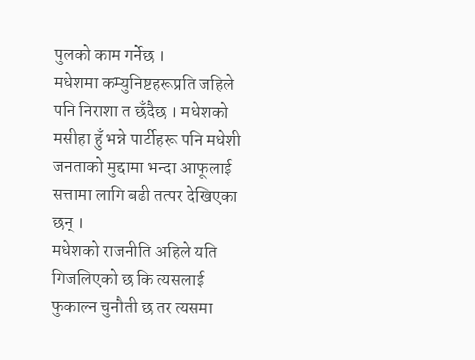पुलको काम गर्नेछ ।
मधेशमा कम्युनिष्टहरूप्रति जहिले पनि निराशा त छँदैछ । मधेशको मसीहा हुँ भन्ने पार्टीहरू पनि मधेशी जनताको मुद्दामा भन्दा आफूलाई सत्तामा लागि बढी तत्पर देखिएका छन् ।
मधेशको राजनीति अहिले यति गिजलिएको छ कि त्यसलाई फुकाल्न चुनौती छ तर त्यसमा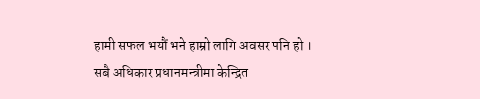हामी सफल भयौं भने हाम्रो लागि अवसर पनि हो ।
सबै अधिकार प्रधानमन्त्रीमा केन्द्रित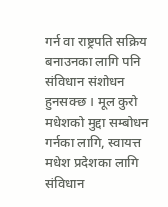गर्न वा राष्ट्रपति सक्रिय बनाउनका लागि पनि संविधान संशोधन हुनसक्छ । मूल कुरो मधेशको मुद्दा सम्बोधन गर्नका लागि, स्वायत्त मधेश प्रदेशका लागि संविधान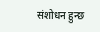संशोधन हुन्छ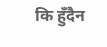कि हुँदैन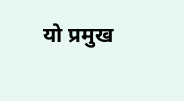यो प्रमुख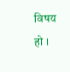विषय हो ।